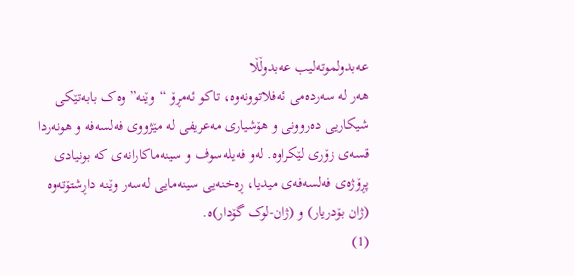عەبدولموتەلیب عەبدوڵڵا
هەر لە سەردەمی ئەفلاتوونەوە، تاکو ئەمڕۆ “وێنە” وەک بابەتێکی شیکاریی دەروونی و هۆشیاری مەعریفی لە مێژووی فەلسەفە و هونەردا قسەی زۆری لێكراوە. لەو فەیلەسوف و سینەماكارانەی كە بونیادی پڕۆژەی فەلسەفەی میدیا، ڕەخنەیی سینەمایی لەسەر وێنە داڕشتۆتەوە (ژان بۆدریار) و (ژان-لوک گۆدار)ە.
(1)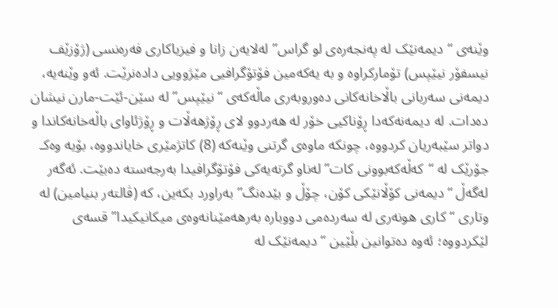وێنەی “دیمەنێک لە پەنجەرەی لو گراس” لەلایەن زانا و فیزیاکاری فەرەنسی (ژۆزێف نیسفۆر نیێپس) تۆمارکراوە و بە یەکەمین فۆتۆگرافیی مێژوویی دادەنرێت. ئەو وێنەیە، دیمەنی سەربانی باڵاخانەكانی دەوروبەری ماڵەکەی “نیێپس” لە سێن-ئێت-مارن نیشان دەدات. لە دیمەنەكەدا ڕۆناکیی خۆر لە هەردوو لای ڕۆژهەڵات و ڕۆژئاوای باڵەخانەكاندا و دواتر سێبەریان كردووە، چونكە ماوەی گرتنی وێنەکە (8) کاتژمێری خایاندووە، بۆیە وەكـ جۆرێک لە “کەڵەکەبوونی کات” لەناو گرتەیەکی فۆتۆگرافیدا بەرجەستە دەبێت. ئەگەر لەگەڵ “دیمەنی کۆڵانێکی کۆن، چۆڵ و بێدەنگ” بەراورد بكەین، كە (ڤالتەر بنیامین) لە وتاری “كاری هونەری لە سەردەمی دووبارە بەرهەمێنانەوەی میكانیكیدا” قسەی لێكردووە؛ ئەوە دەتوانین بڵێین “دیمەنێک لە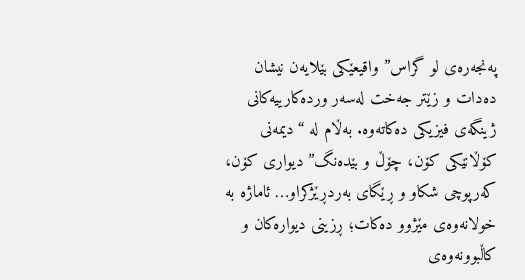پەنجەرەی لو گراس” واقیعێكی بێلایەن نیشان دەدات و زێتر جەخت لەسەر وردەکارییەکانی ژینگەی فیزیکی دەکاتەوە. بەڵام لە “دیمەنی کۆڵانێکی کۆن، چۆڵ و بێدەنگ” دیواری کۆن، کەرپوچی شکاو و ڕێگای بەردڕێژکراو… ئاماژە بە خولانەوەی مێژوو دەكات؛ ڕزینی دیوارەکان و كاڵبوونەوەی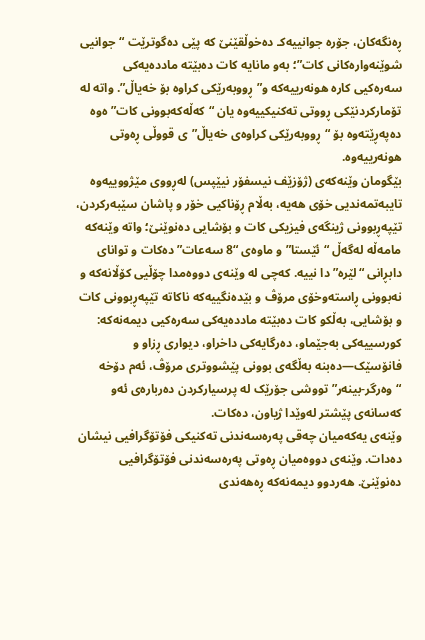ڕەنگەکان، جۆرە جوانییەكـ دەخوڵقێنێ کە پێی دەگوترێت “جوانیی شوێنەوارەکانی کات”؛ بەو مانایە کات دەبێتە ماددەیەكی سەرەکیی کارە هونەرییەکە و”ڕووبەرێكی کراوە بۆ خەیاڵ”. واتە لە تۆمارکردنێکی ڕووتی تەکنیکییەوە یان “کەڵەکەبوونی کات”ەوە دەپەڕێتەوە بۆ “ڕووبەرێكی کراوەی خەیاڵ”ی قووڵی ڕەوتی هونەرییەوە.
بێگومان وێنەکەی (ژۆزێف نیسفۆر نیێپس) لەڕووی مێژووییەوە تایبەتمەندیی خۆی ھەیە، بەڵام ڕۆناکیی خۆر و پاشان سێبەركردن، تێپەڕبوونی ژینگەی فیزیکی کات و بۆشایی دەنوێنێ؛ واتە وێنەكە مامەڵە لەگەڵ “ئێستا” و ماوەی “8 سەعات” دەکات و توانای دابڕانی “لێرە”دا نییە. كەچی لە وێنەی دووەمدا چۆڵیی کۆڵانەکە و نەبوونی ڕاستەوخۆی مرۆڤ و بێدەنگییەکە ناکاتە تێپەڕبوونی کات و بۆشایی، بەڵكو کات دەبێتە ماددەیەكی سەرەکیی دیمەنەكە: کورسییەکی بەجێماو، دەرگایەکی داخراو، دیواری ڕزاو و فانۆسێک—دەبنە بەڵگەی بوونی پێشووتری مرۆڤ، ئەم دۆخە “وەرگر-بینەر” تووشی جۆرێک لە پرسیارکردن دەربارەی ئەو کەسانەی پێشتر لەوێدا ژیاون، دەکات.
وێنەی یەكەمیان چەقی پەرەسەندنی تەکنیکی فۆتۆگرافیی نیشان دەدات. وێنەی دووەمیان ڕەوتی پەرەسەندنی فۆتۆگرافیی دەنوێنێ. هەردوو دیمەنەكە ڕەھەندی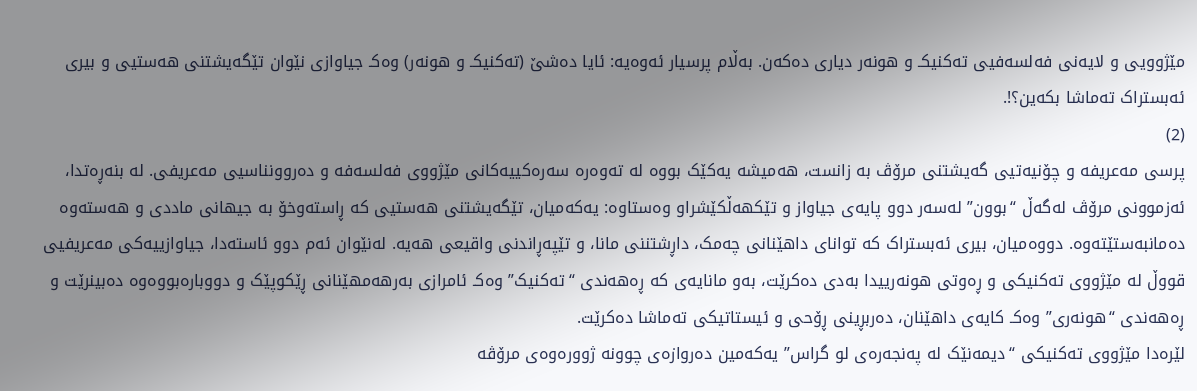مێژوویی و لایەنی فەلسەفیی تەكنیكـ و هونەر دیاری دەكەن. بەڵام پرسیار ئەوەیە: ئایا دەشێ (تەكنیكـ و هونەر) وەكـ جیاوازی نێوان تێگەیشتنی هەستیی و بیری ئەبستراک تەماشا بكەین؟!.
(2)
پرسی مەعریفە و چۆنیەتیی گەیشتنی مرۆڤ بە زانست، هەمیشە یەکێک بووە لە تەوەرە سەرەكییەكانی مێژووی فەلسەفە و دەروونناسیی مەعریفی. لە بنەڕەتدا، ئەزموونی مرۆڤ لەگەڵ “بوون” لەسەر دوو پایەی جیاواز و تێكهەڵكێشراو وەستاوە: یەكەمیان، تێگەیشتنی هەستیی کە ڕاستەوخۆ بە جیهانی ماددی و هەستەوە دەمانبەستێتەوە. دووەمیان، بیری ئەبستراک کە توانای داهێنانی چەمک، داڕشتننی مانا، و تێپەڕاندنی واقیعی هەیە. لەنێوان ئەم دوو ئاستەدا، جیاوازییەکی مەعریفیی قووڵ لە مێژووی تەکنیکی و ڕەوتی ھونەرییدا بەدی دەكرێت، بەو مانایەی كە ڕەھەندی “تەکنیک” وەكـ ئامرازی بەرهەمهێنانی ڕێکوپێک و دووبارەبووەوە دەبینرێت و ڕەھەندی “هونەری” وەكـ کایەی داهێنان، دەربڕینی ڕۆحی و ئیستاتیکی تەماشا دەكرێت.
لێرەدا مێژووی تەکنیکی “دیمەنێک لە پەنجەرەی لو گراس” یەکەمین دەروازەی چوونە ژوورەوەی مرۆڤە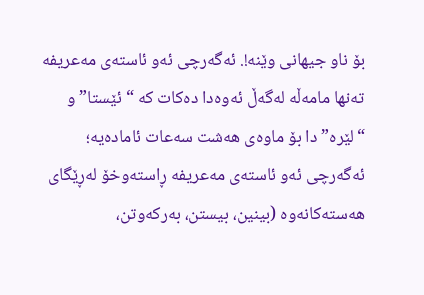بۆ ناو جیهانی وێنە!. ئەگەرچی ئەو ئاستەی مەعریفە تەنها مامەڵە لەگەڵ ئەوەدا دەکات کە “ئێستا” و “لێرە”دا بۆ ماوەی هەشت سەعات ئامادەیە؛ ئەگەرچی ئەو ئاستەی مەعریفە ڕاستەوخۆ لەڕێگای هەستەکانەوە (بینین، بیستن، بەرکەوتن،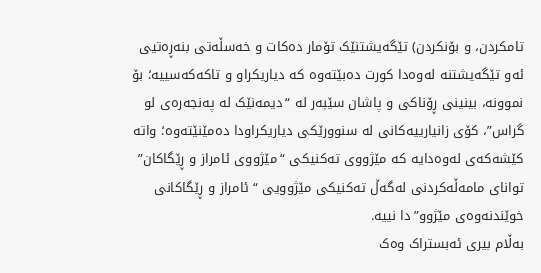تامکردن، و بۆنکردن) تێگەیشتنێک تۆمار دەکات و خەسڵەتی بنەڕەتیی ئەو تێگەیشتنە لەوەدا کورت دەبێتەوە کە دیاریکراو و تاكەکەسییە؛ بۆ نموونە، بینینی ڕۆناكی و پاشان سێبەر لە “دیمەنێک لە پەنجەرەی لو گراس”، كۆی زانیارییەکانی لە سنوورێكی دیاریکراودا دەمێنێتەوە؛ واتە کێشەكەی لەوەدایە كە مێژووی تەكنیكی “مێژووی ئامراز و ڕێگاکان” توانای مامەڵەکردنی لەگەڵ تەكنیكی مێژوویی “ئامراز و ڕێگاکانی خوێندنەوەی مێژوو”دا نییە.
بەڵام بیری ئەبستراک وەک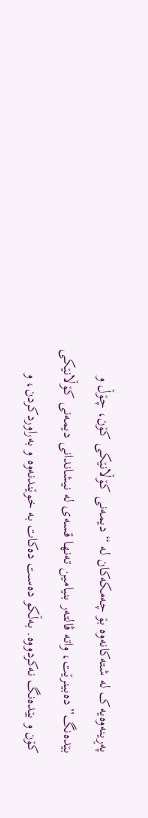پەڕینەوەیەک لە شتەکانەوە بۆ چەمکەکان لە “دیمەنی کۆڵانێکی کۆن، چۆڵ و بێدەنگ” دەبینرێت، واتە ڤالتەر بنیامین تەنها قسەی لە نیشاندانی دیمەنی کۆڵانێکی کۆن و بێدەنگ نەكردووە. بەڵکو دەست دەکات بە خوێندنەوە و بەراوردکردن، و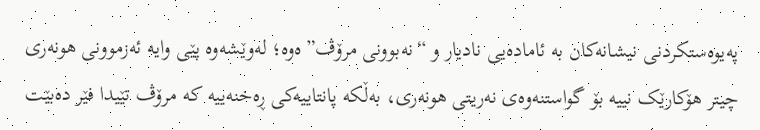پەیوەستکردنی نیشانەکان بە ئامادەیی نادیار و “نەبوونی مرۆڤ”ەوە؛ لەوێشەوە پێی وایە ئەزموونی هونەری چیتر هۆکارێک نییە بۆ گواستنەوەی نەریتی هونەری، بەڵكە پانتاییەکی ڕەخنەییە کە مرۆڤ تێیدا فێر دەبێت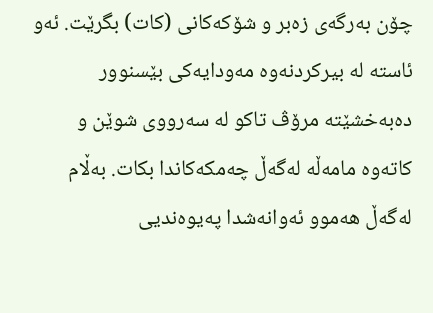چۆن بەرگەی زەبر و شۆکەکانی (کات) بگرێت. ئەو ئاستە لە بیرکردنەوە مەودایەکی بێسنوور دەبەخشێتە مرۆڤ تاکو لە سەرووی شوێن و کاتەوە مامەڵە لەگەڵ چەمکەکاندا بکات. بەڵام لەگەڵ هەموو ئەوانەشدا پەیوەندیی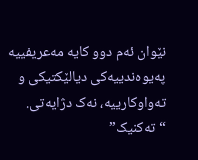نێوان ئەم دوو کایە مەعریفییە پەیوەندییەکی دیالێکتیکی و تەواوکارییە، نەک دژایەتی. “تەکنیک”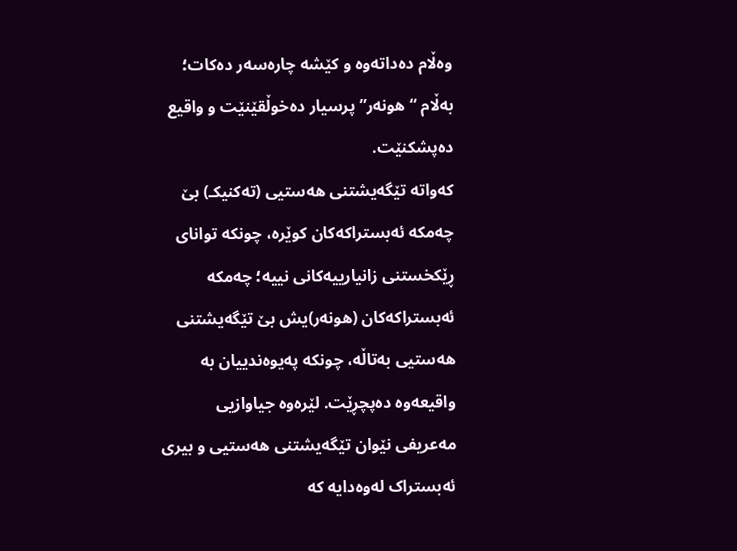وەڵام دەداتەوە و کێشە چارەسەر دەکات؛ بەڵام “هونەر” پرسیار دەخوڵقێنێت و واقیع دەپشکنێت.
كەواتە تێگەیشتنی هەستیی (تەكنیكـ) بێ چەمکە ئەبستراکەکان کوێرە، چونکە توانای ڕێکخستنی زانیارییەکانی نییە؛ چەمکە ئەبستراکەکان (هونەر)یش بێ تێگەیشتنی هەستیی بەتاڵە، چونکە پەیوەندییان بە واقیعەوە دەپچڕێت. لێرەوە جیاوازیی مەعریفی نێوان تێگەیشتنی هەستیی و بیری ئەبستراک لەوەدایە کە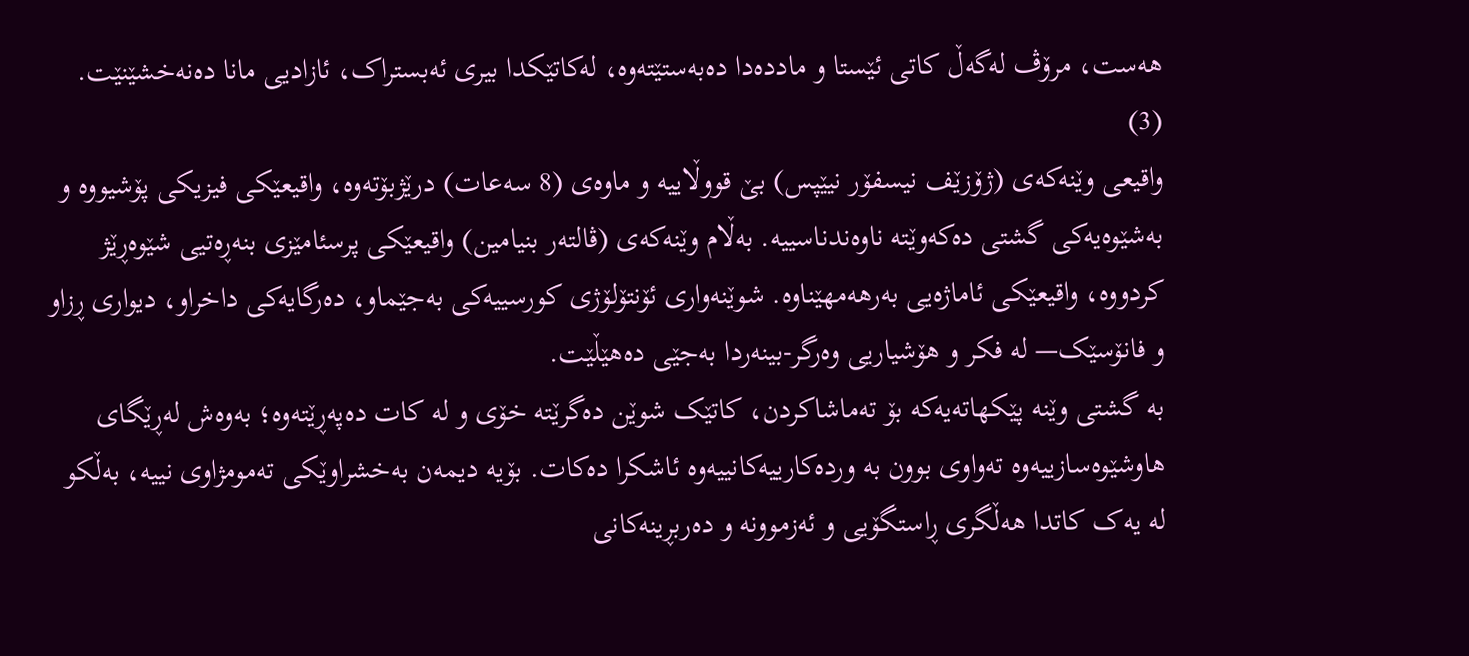هەست، مرۆڤ لەگەڵ کاتی ئێستا و ماددەدا دەبەستێتەوە، لەکاتێکدا بیری ئەبستراک، ئازادیی مانا دەنەخشێنێت.
(3)
واقیعی وێنەکەی (ژۆزێف نیسفۆر نیێپس) بێ قووڵاییە و ماوەی (8 سەعات) درێژبۆتەوە، واقیعێكی فیزیكی پۆشیووە و بەشێوەیەكی گشتی دەكەوێتە ناوەندناسییە. بەڵام وێنەكەی (ڤالتەر بنیامین) واقیعێكی پرسئامێزی بنەڕەتیی شێوەڕێژ کردووە، واقیعێکی ئاماژەیی بەرهەمهێناوە. شوێنەواری ئۆنتۆلۆژی کورسییەکی بەجێماو، دەرگایەکی داخراو، دیواری ڕزاو و فانۆسێک— لە فكر و هۆشیاریی وەرگر-بینەردا بەجێی دەهێڵێت.
بە گشتی وێنە پێکهاتەیەکە بۆ تەماشاكردن، کاتێک شوێن دەگرێتە خۆی و لە کات دەپەڕێتەوە؛ بەوەش لەڕێگای هاوشێوەسازییەوە تەواوی بوون بە وردەکارییەکانییەوە ئاشکرا دەکات. بۆیە دیمەن بەخشراوێکی تەمومژاوی نییە، بەڵکو لە یەک کاتدا هەڵگری ڕاستگۆیی و ئەزموونە و دەربڕینەکانی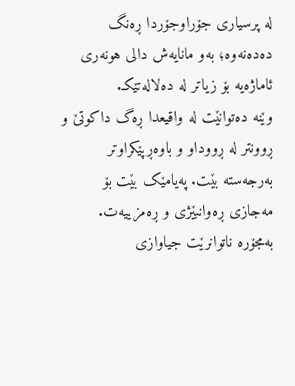لە پرسیاری جۆراوجۆردا ڕەنگ دەدەنەوە؛ بەو مانایەش دالی هونەری ئاماژەیە بۆ زیاتر لە دەلالەتێكـ.
وێنە دەتوانێت لە واقیعدا ڕەگ داكوتێ و ڕوونتر لە ڕووداو و باوەڕپێکراوتر بەرجەستە بێت. پەیامێک بێت بۆ مەجازی ڕەوانبێژی و ڕەمزییەت. بەمجۆرە ناتوانرێت جیاوازی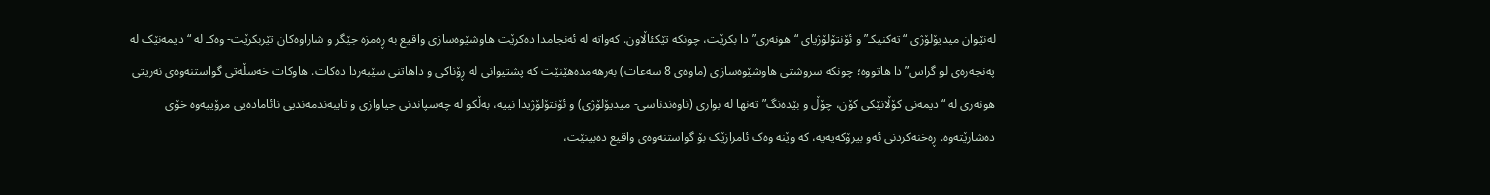لەنێوان میدیۆلۆژی “تەكنیكـ” و ئۆنتۆلۆژیای “هونەری”دا بکرێت، چونکە تێکئاڵاون. كەواتە لە ئەنجامدا دەکرێت هاوشێوەسازی واقیع بە ڕەمزە جێگر و شاراوەکان تێربکرێت- وەكـ لە “دیمەنێک لە پەنجەرەی لو گراس”دا هاتووە؛ چونکە سروشتی هاوشێوەسازی (ماوەی 8 سەعات) بەرهەمدەهێنێت کە پشتیوانی لە ڕۆناكی و داهاتنی سێبەردا دەکات. هاوکات خەسڵەتی گواستنەوەی نەریتی هونەری لە “دیمەنی کۆڵانێکی کۆن، چۆڵ و بێدەنگ” تەنها لە بواری (ناوەندناسی- میدیۆلۆژی) و ئۆنتۆلۆژیدا نییە، بەڵکو لە چەسپاندنی جیاوازی و تایبەندمەندیی نائامادەیی مرۆییەوە خۆی دەشارێتەوە. ڕەخنەکردنی ئەو بیرۆکەیەیە، کە وێنە وەک ئامرازێک بۆ گواستنەوەی واقیع دەبینێت،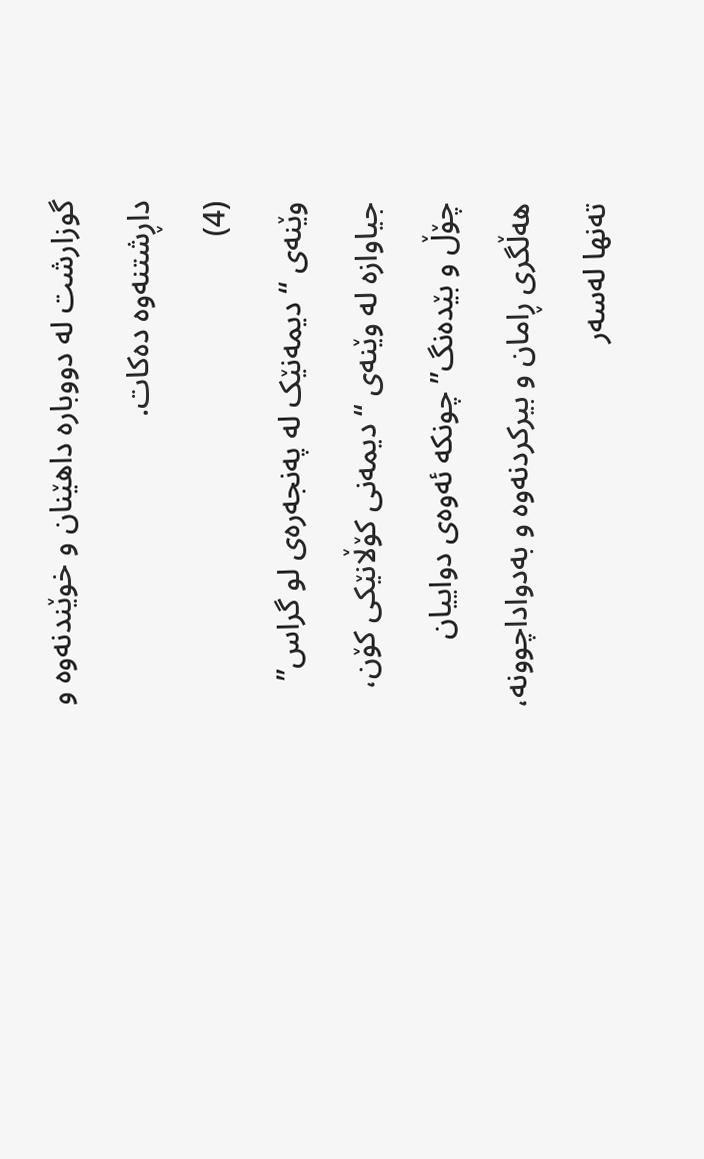گوزارشت لە دووبارە داهێنان و خوێندنەوە و داڕشتنەوە دەکات.
(4)
وێنەی “دیمەنێک لە پەنجەرەی لو گراس” جیاوازە لە وێنەی “دیمەنی کۆڵانێکی کۆن، چۆڵ و بێدەنگ” چونکە ئەوەی دواییان هەڵگری ڕامان و بیرکردنەوە و بەدواداچوونە، تەنها لەسەر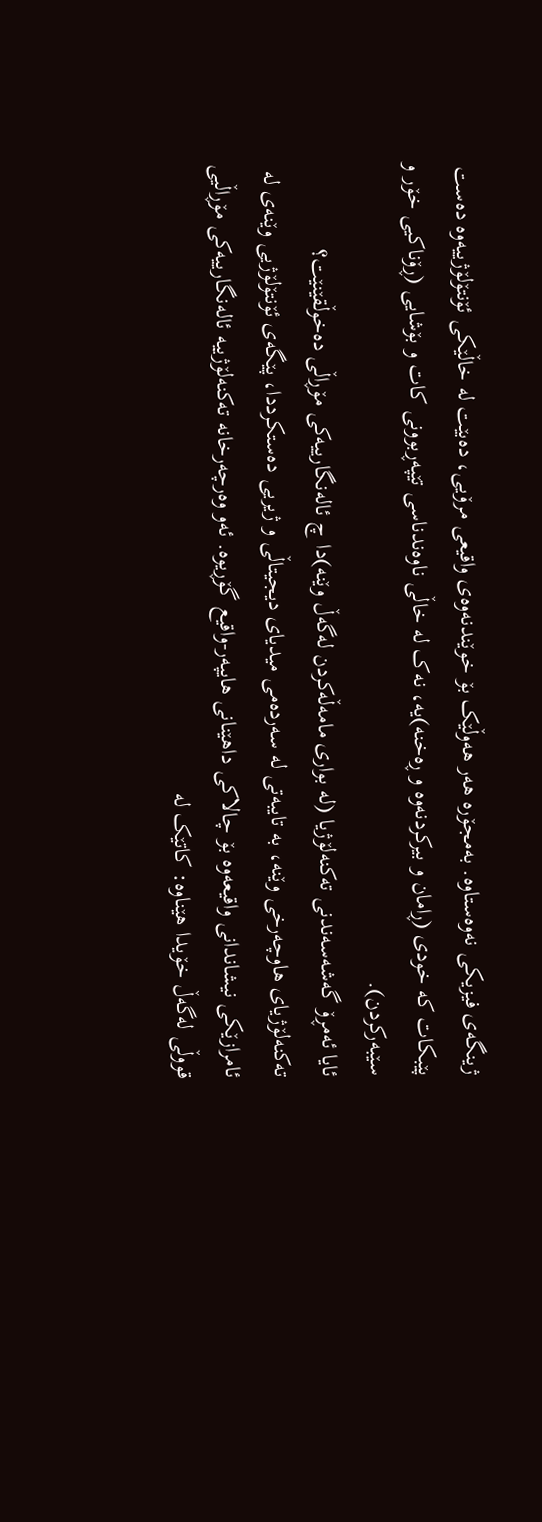ژینگەی فیزیکی نەوەستاوە. بەمجۆرە هەر هەوڵێک بۆ خوێندنەوەی واقیعی مرۆیی، دەبێت لە خاڵێکی ئۆنتۆلۆژییەوە دەست پێبکات کە خودی (ڕامان و بیركردنەوە و ڕەخنە)یە، نەک لە خاڵی ناوەندناسی تێپەڕبوونی کات و بۆشایی (ڕۆناکیی خۆر و سێبەركردن).
ئایا ئەمڕۆ گەشەسەندنی تەکنەلۆژیا (لە بواری مامەڵەکردن لەگەڵ وێنە)دا چ ئالەنگارییەكی مۆڕاڵی دەخوڵقێنێت؟ تەکنەلۆژیای هاوچەرخی وێنە، بە تایبەتی لە سەردەمی میدیای دیجیتاڵی و ژیریی دەستکرددا، پێگەی ئۆنتۆلۆژیی وێنەی لە ئامرازێکی نیشاندانی واقیعەوە بۆ چالاکی داهێنانی هایپەر-واقیع گۆڕیوە. ئەو وەرچەرخانە تەکنەلۆژییە ئالەنگارییەکی مۆڕاڵیی قووڵی لەگەڵ خۆیدا هێناوە: کاتێک لە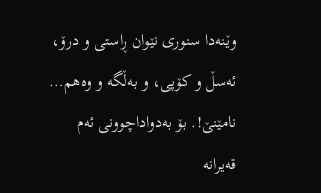وێنەدا سنوری نێوان ڕاستی و درۆ، ئەسڵ و کۆپی، و بەڵگە و وەهم… نامێنێ!. بۆ بەدواداچوونی ئەم قەیرانە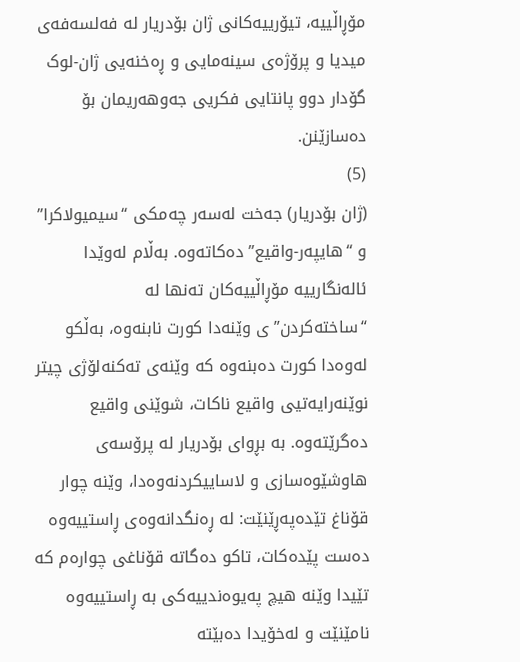مۆڕاڵییە، تیۆرییەکانی ژان بۆدریار لە فەلسەفەی میدیا و پرۆژەی سینەمایی و ڕەخنەیی ژان-لوک گۆدار دوو پانتایی فکریی جەوهەریمان بۆ دەسازێنن.
(5)
(ژان بۆدریار) جەخت لەسەر چەمکی “سیمیولاکرا” و “هایپەر-واقیع” دەکاتەوە. بەڵام لەوێدا ئالەنگارییە مۆڕاڵییەکان تەنها لە “ساختەكردن”ی وێنەدا کورت نابنەوە، بەڵکو لەوەدا کورت دەبنەوە کە وێنەی تەکنەلۆژی چیتر نوێنەرایەتیی واقیع ناکات، شوێنی واقیع دەگرێتەوە. بە بڕوای بۆدریار لە پرۆسەی هاوشێوەسازی و لاساییكردنەوەدا، وێنە چوار قۆناغ تێدەپەڕێنێت: لە ڕەنگدانەوەی ڕاستییەوە دەست پێدەکات، تاکو دەگاتە قۆناغی چوارەم کە تێیدا وێنە هیچ پەیوەندییەکی بە ڕاستییەوە نامێنێت و لەخۆیدا دەبێتە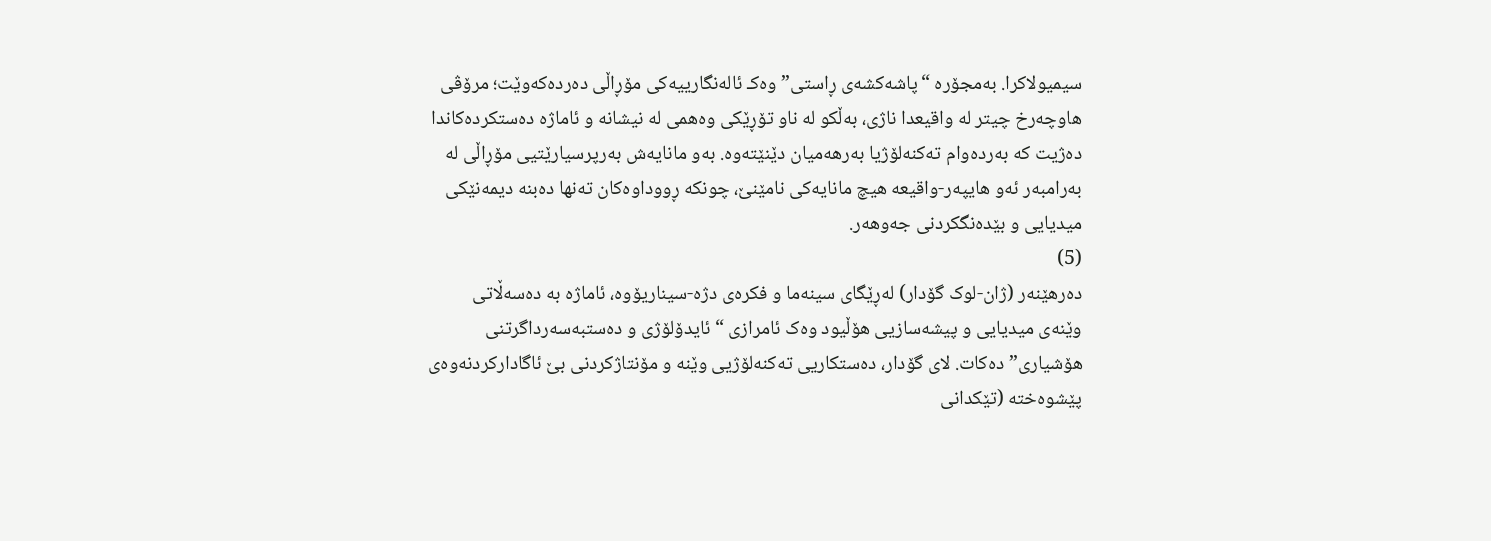سیمیولاکرا. بەمجۆرە “پاشەکشەی ڕاستی” وەكـ ئالەنگارییەكی مۆڕاڵی دەردەكەوێت؛ مرۆڤی هاوچەرخ چیتر لە واقیعدا ناژی، بەڵکو لە ناو تۆڕێکی وەهمی لە نیشانە و ئاماژە دەستکردەکاندا دەژیت کە بەردەوام تەکنەلۆژیا بەرهەمیان دێنێتەوە. بەو مانایەش بەرپرسیارێتیی مۆڕاڵی لە بەرامبەر ئەو هایپەر-واقیعە هیچ مانایەكی نامێنێ، چونکە ڕووداوەکان تەنها دەبنە دیمەنێکی میدیایی و بێدەنگکردنی جەوهەر.
(5)
دەرهێنەر (ژان-لوک گۆدار) لەڕێگای سینەما و فكرەی دژە-سیناریۆوە، ئاماژە بە دەسەڵاتی وێنەی میدیایی و پیشەسازیی هۆڵیود وەک ئامرازی “ئایدۆلۆژی و دەستبەسەرداگرتنی هۆشیاری” دەکات. لای گۆدار، دەستکاریی تەکنەلۆژیی وێنە و مۆنتاژكردنی بێ ئاگاداركردنەوەی پێشوەختە (تێکدانی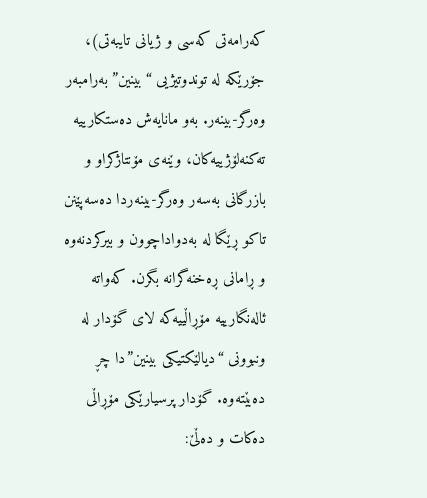کەرامەتی کەسی و ژیانی تایبەتی)، جۆرێکە لە توندوتیژیی “بینین” بەرامبەر وەرگر-بینەر. بەو مانایەش دەستکارییە تەکنەلۆژییەكان، وێنەی مۆنتاژکراو و بازرگانی بەسەر وەرگر-بینەردا دەسەپێنن تاکو ڕێگا لە بەدواداچوون و بیركردنەوە و ڕامانی ڕەخنەگرانە بگرن. كەواتە ئالەنگارییە مۆڕاڵییەکە لای گۆدار لە ونبوونی “دیالێکتیکی بینین”دا چڕ دەبێتەوە. گۆدار پرسیارێكی مۆڕاڵی دەكات و دەڵێ: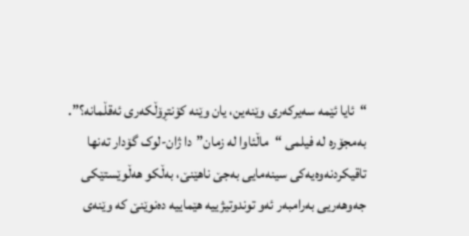“ئایا ئێمە سەیرکەری وێنەین، یان وێنە کۆنتڕۆڵکەری ئەقڵمانە؟”.
بەمجۆرە لە فیلمی “ماڵئاوا لە زمان”دا ژان-لوک گۆدار تەنها تاقیکردنەوەیەکی سینەمایی بەجێ ناهێنێ، بەڵکو هەڵوێستێكی جەوهەریی بەرامبەر ئەو توندوتیژییە هێماییە دەنوێنێ کە وێنەی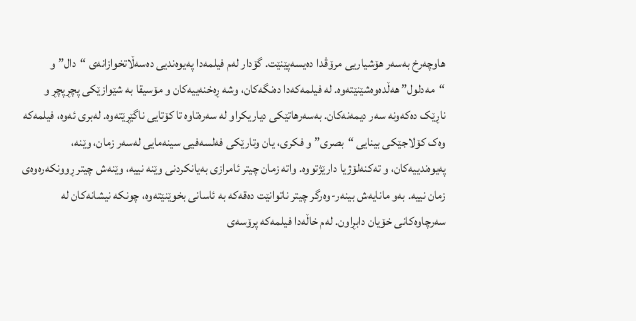هاوچەرخ بەسەر هۆشیاریی مرۆڤدا دەیسەپێنێت. گۆدار لەم فیلمەدا پەیوەندیی دەسەڵاتخوازانەی “دال” و “مەدلول” هەڵدەوەشێنێتەوە. لە فیلمەكەدا دەنگەکان، وشە ڕەخنەییەکان و مۆسیقا بە شێوازێکی پچڕپچڕ و ناڕێک دەکەونە سەر دیمەنەکان. بەسەرهاتێکی دیاریکراو لە سەرەتاوە تا کۆتایی ناگێڕێتەوە. لەبری ئەوە، فیلمەکە وەک کۆلاجێکی بینایی “بصری” و فکری، یان وتارێکی فەلسەفیی سینەمایی لەسەر زمان، وێنە، پەیوەندییەکان، و تەکنەلۆژیا دارێژتووە. واتە زمان چیتر ئامرازی بەیانکردنی وێنە نییە، وێنەش چیتر ڕوونکەرەوەی زمان نییە. بەو مانایەش بینەر-وەرگر چیتر ناتوانێت دەقەکە بە ئاسانی بخوێنێتەوە، چونکە نیشانەکان لە سەرچاوەكانی خۆیان دابڕاون. لەم خاڵەدا فیلمەکە پرۆسەی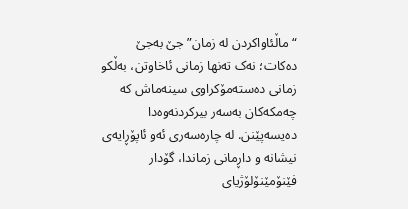“ماڵئاواکردن لە زمان” جێ بەجێ دەكات؛ نەک تەنها زمانی ئاخاوتن، بەڵکو زمانی دەستەمۆکراوی سینەماش کە چەمکەکان بەسەر بیركردنەوەدا دەیسەپێنن. لە چارەسەری ئەو ئاپۆڕایەی نیشانە و داڕمانی زماندا، گۆدار فێنۆمێنۆلۆژیای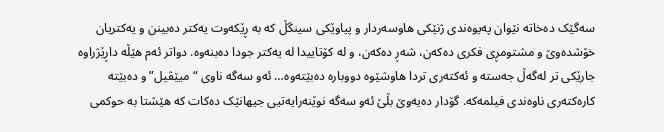سەگێک دەخاتە نێوان پەیوەندی ژنێکی هاوسەردار و پیاوێکی سینگڵ كە بە ڕێکەوت یەکتر دەبینن و یەكتریان خۆشدەوێ و مشتومڕی فکری دەکەن، شەڕ دەکەن، و لە کۆتاییدا لە یەکتر جودا دەبنەوە. دواتر ئەم هێڵە داڕێژراوە جارێکی تر لەگەڵ جەستە و ئەکتەری تردا هاوشێوە دووبارە دەبێتەوە… ئەو سەگە ناوی “میێڤیل” و دەبێتە کارەکتەری ناوەندی فیلمەکە. گۆدار دەیەوێ بڵێ ئەو سەگە نوێنەرایەتیی جیهانێک دەکات کە هێشتا بە حوکمی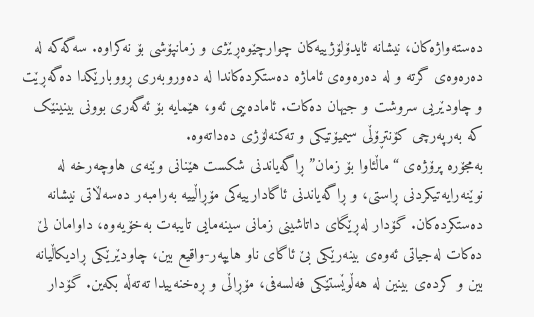دەستەواژەکان، نیشانە ئایدۆلۆژییەکان چوارچێوەڕێژی و زمانپۆشی بۆ نەكراوە. سەگەکە لە دەرەوەی گرتە و لە دەرەوەی ئاماژە دەستکردەکاندا لە دەوروبەری ڕووبارێکدا دەگەڕێت و چاودێریی سروشت و جیهان دەکات. ئامادەییی ئەو، هێمایە بۆ ئەگەری بوونی بینینێک کە بەرپەرچی کۆنتڕۆڵی سیمیۆتیکی و تەکنەلۆژی دەداتەوە.
بەمجۆرە پرۆژەی “ماڵئاوا بۆ زمان” ڕاگەیاندنی شکست هێنانی وێنەی هاوچەرخە لە نوێنەرایەتیکردنی ڕاستی، و ڕاگەیاندنی ئاگادارییەکی مۆڕاڵییە بەرامبەر دەسەڵاتی نیشانە دەستکردەکان. گۆدار لەڕێگای داتاشینی زمانی سینەمایی تایبەت بەخۆیەوە، داوامان لێ دەکات لەجیاتی ئەوەی بینەرێکی بێ ئاگای ناو هایپەر-واقیع بين، چاودێرێكی ڕادیکاڵیانە بین و كردەی بینین لە هەڵوێستێکی فەلسەفی، مۆڕاڵی و ڕەخنەییدا تەتەڵە بكەین. گۆدار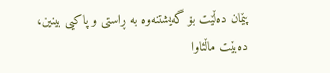پێمان دەڵێت بۆ گەیشتنەوە بە ڕاستی و پاکیی بینین، دەبێت ماڵئاوا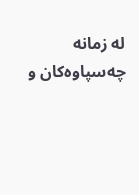لە زمانە چەسپاوەکان و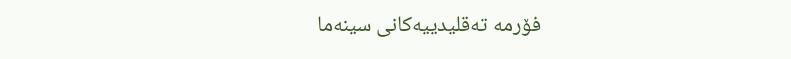فۆرمە تەقلیدییەکانی سینەما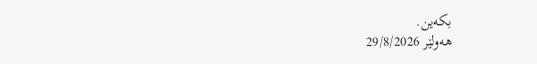بكەین.
هەولێر 29/8/2026